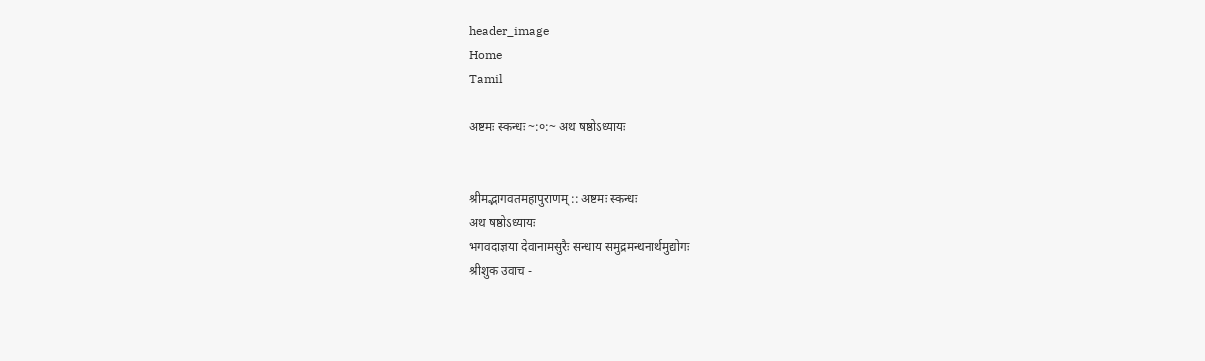header_image
Home
Tamil

अष्टमः स्कन्धः ~:०:~ अथ षष्ठोऽध्यायः


श्रीमद्भागवतमहापुराणम् :: अष्टमः स्कन्धः
अथ षष्ठोऽध्यायः
भगवदाज्ञया देवानामसुरैः सन्धाय समुद्रमन्थनार्थमुद्योगः
श्रीशुक उवाच -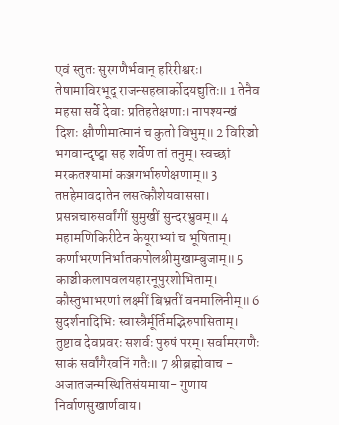एवं स्तुतः सुरगणैर्भवान् हरिरीश्वरः। तेषामाविरभूद् राजन्सहस्रार्कोदयद्युतिः॥ 1 तेनैव महसा सर्वे देवाः प्रतिहतेक्षणाः। नापश्यन्खं दिशः क्षौणीमात्मानं च कुतो विभुम्॥ 2 विरिञ्चो भगवान्दृष्ट्वा सह शर्वेण तां तनुम्। स्वच्छां मरकतश्यामां कञ्जगर्भारुणेक्षणाम्॥ 3 तप्तहेमावदातेन लसत्कौशेयवाससा। प्रसन्नचारुसर्वांगीं सुमुखीं सुन्दरभ्रुवम्॥ 4 महामणिकिरीटेन केयूराभ्यां च भूषिताम्। कर्णाभरणनिर्भातकपोलश्रीमुखाम्बुजाम्॥ 5 काञ्चीकलापवलयहारनूपुरशोभिताम्। कौस्तुभाभरणां लक्ष्मीं बिभ्रतीं वनमालिनीम्॥ 6 सुदर्शनादिभिः स्वास्त्रैर्मूर्तिमद्भिरुपासिताम्। तुष्टाव देवप्रवरः सशर्वः पुरुषं परम्। सर्वामरगणैः साकं सर्वांगैरवनिं गतैः॥ 7 श्रीब्रह्मोवाच - अजातजन्मस्थितिसंयमाया- गुणाय निर्वाणसुखार्णवाय।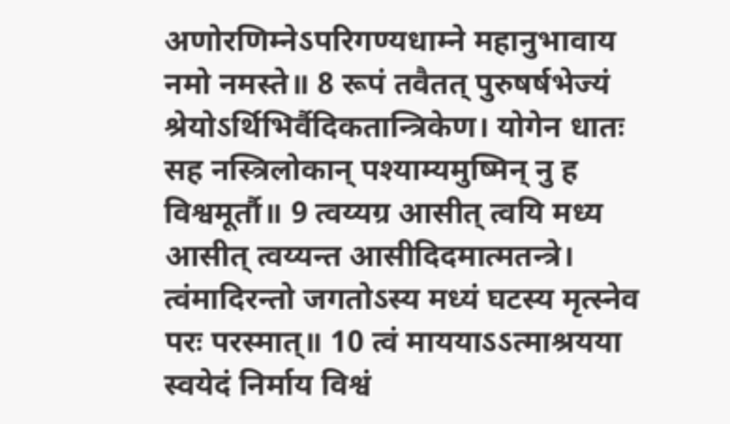अणोरणिम्नेऽपरिगण्यधाम्ने महानुभावाय नमो नमस्ते॥ 8 रूपं तवैतत् पुरुषर्षभेज्यं श्रेयोऽर्थिभिर्वैदिकतान्त्रिकेण। योगेन धातः सह नस्त्रिलोकान् पश्याम्यमुष्मिन् नु ह विश्वमूर्तौ॥ 9 त्वय्यग्र आसीत् त्वयि मध्य आसीत् त्वय्यन्त आसीदिदमात्मतन्त्रे। त्वंमादिरन्तो जगतोऽस्य मध्यं घटस्य मृत्स्नेव परः परस्मात्॥ 10 त्वं माययाऽऽत्माश्रयया स्वयेदं निर्माय विश्वं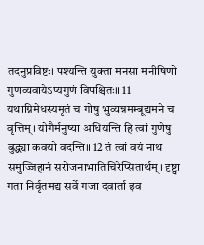तदनुप्रविष्टः। पश्यन्ति युक्ता मनसा मनीषिणो गुणव्यवायेऽप्यगुणं विपश्चितः॥ 11 यथाग्निमेधस्यमृतं च गोषु भुव्यन्नमम्बूद्यमने च वृत्तिम्। योगैर्मनुष्या अधियन्ति हि त्वां गुणेषु बुद्ध्या कवयो वदन्ति॥ 12 तं त्वां वयं नाथ समुज्जिहानं सरोजनाभातिचिरेप्सितार्थम्। दृष्ट्वा गता निर्वृतमद्य सर्वे गजा दवार्ता इव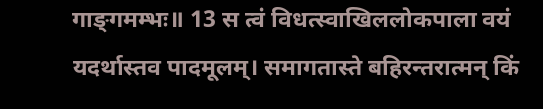गाङ्‌गमम्भः॥ 13 स त्वं विधत्स्वाखिललोकपाला वयं यदर्थास्तव पादमूलम्। समागतास्ते बहिरन्तरात्मन् किं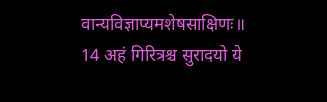वान्यविज्ञाप्यमशेषसाक्षिणः॥ 14 अहं गिरित्रश्च सुरादयो ये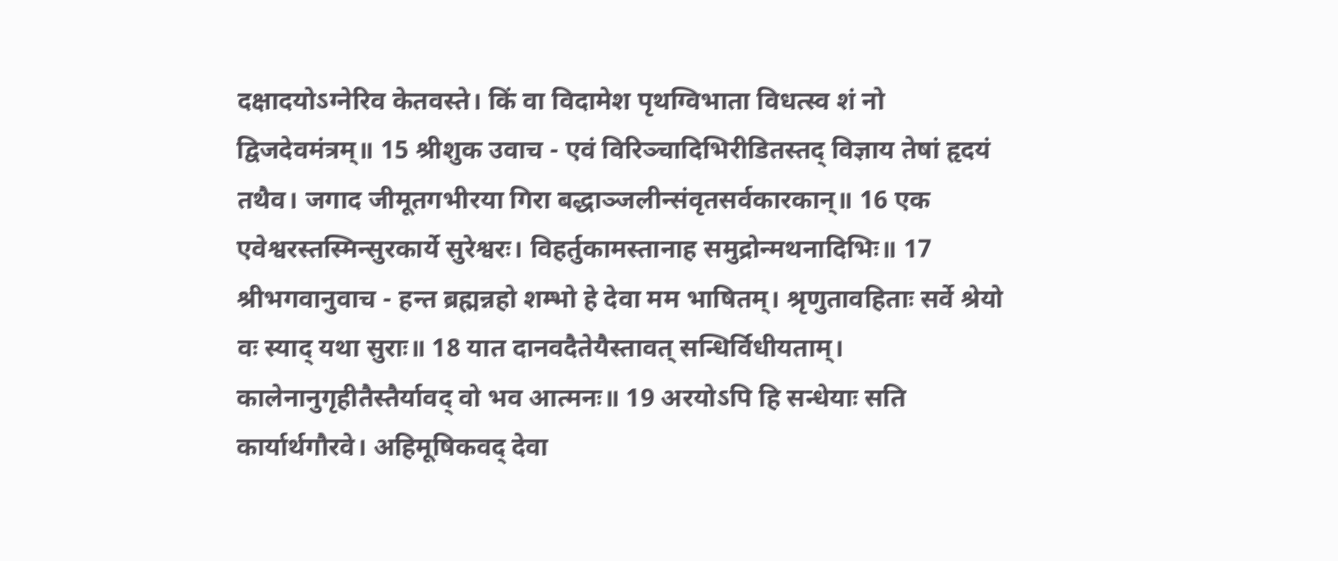दक्षादयोऽग्नेरिव केतवस्ते। किं वा विदामेश पृथग्विभाता विधत्स्व शं नो द्विजदेवमंत्रम्॥ 15 श्रीशुक उवाच - एवं विरिञ्चादिभिरीडितस्तद् विज्ञाय तेषां हृदयं तथैव। जगाद जीमूतगभीरया गिरा बद्धाञ्जलीन्संवृतसर्वकारकान्॥ 16 एक एवेश्वरस्तस्मिन्सुरकार्ये सुरेश्वरः। विहर्तुकामस्तानाह समुद्रोन्मथनादिभिः॥ 17 श्रीभगवानुवाच - हन्त ब्रह्मन्नहो शम्भो हे देवा मम भाषितम्। श्रृणुतावहिताः सर्वे श्रेयो वः स्याद् यथा सुराः॥ 18 यात दानवदैतेयैस्तावत् सन्धिर्विधीयताम्। कालेनानुगृहीतैस्तैर्यावद् वो भव आत्मनः॥ 19 अरयोऽपि हि सन्धेयाः सति कार्यार्थगौरवे। अहिमूषिकवद् देवा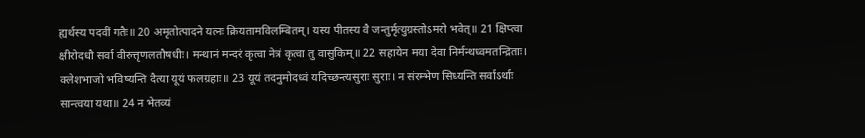ह्यर्थस्य पदवीं गतैः॥ 20 अमृतोत्पादने यत्‍नः क्रियतामविलम्बितम्। यस्य पीतस्य वै जन्तुर्मृत्युग्रस्तोऽमरो भवेत्॥ 21 क्षिप्त्वा क्षीरोदधौ सर्वा वीरुत्तृणलतौषधीः। मन्थानं मन्दरं कृत्वा नेत्रं कृत्वा तु वासुकिम्॥ 22 सहायेन मया देवा निर्मन्थध्वमतन्द्रिताः। क्लेशभाजो भविष्यन्ति दैत्या यूयं फलग्रहाः॥ 23 यूयं तदनुमोदध्वं यदिच्छन्त्यसुराः सुराः। न संरम्भेण सिध्यन्ति सर्वाऽर्थाः सान्त्वया यथा॥ 24 न भेतव्यं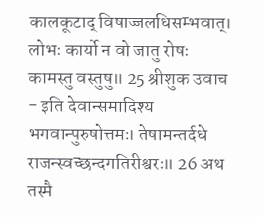कालकूटाद् विषाज्जलधिसम्भवात्। लोभः कार्यो न वो जातु रोषः कामस्तु वस्तुषु॥ 25 श्रीशुक उवाच - इति देवान्समादिश्य भगवान्पुरुषोत्तमः। तेषामन्तर्दधे राजन्स्वच्छन्दगतिरीश्वरः॥ 26 अथ तस्मै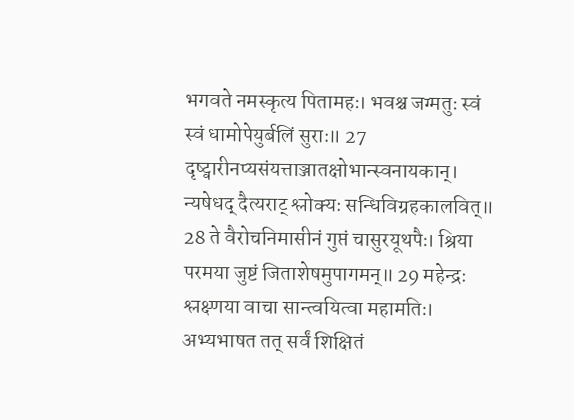भगवते नमस्कृत्य पितामहः। भवश्च जग्मतुः स्वं स्वं धामोपेयुर्बलिं सुराः॥ 27 दृष्ट्वारीनप्यसंयत्ताञ्जातक्षोभान्स्वनायकान्। न्यषेधद् दैत्यराट् श्लोक्यः सन्धिविग्रहकालवित्॥ 28 ते वैरोचनिमासीनं गुप्तं चासुरयूथपैः। श्रिया परमया जुष्टं जिताशेषमुपागमन्॥ 29 महेन्द्रः श्लक्ष्णया वाचा सान्त्वयित्वा महामतिः। अभ्यभाषत तत् सर्वं शिक्षितं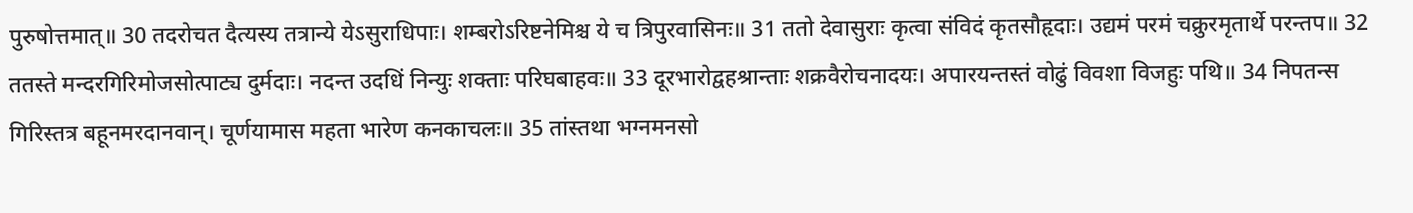पुरुषोत्तमात्॥ 30 तदरोचत दैत्यस्य तत्रान्ये येऽसुराधिपाः। शम्बरोऽरिष्टनेमिश्च ये च त्रिपुरवासिनः॥ 31 ततो देवासुराः कृत्वा संविदं कृतसौहृदाः। उद्यमं परमं चक्रुरमृतार्थे परन्तप॥ 32 ततस्ते मन्दरगिरिमोजसोत्पाट्य दुर्मदाः। नदन्त उदधिं निन्युः शक्ताः परिघबाहवः॥ 33 दूरभारोद्वहश्रान्ताः शक्रवैरोचनादयः। अपारयन्तस्तं वोढुं विवशा विजहुः पथि॥ 34 निपतन्स गिरिस्तत्र बहूनमरदानवान्। चूर्णयामास महता भारेण कनकाचलः॥ 35 तांस्तथा भग्नमनसो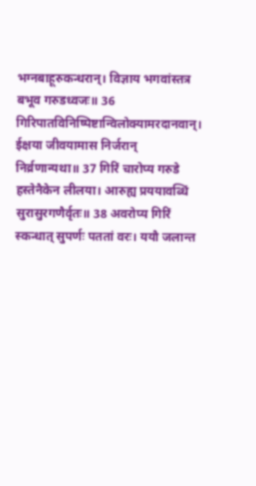भग्नबाहूरुकन्धरान्। विज्ञाय भगवांस्तत्र बभूव गरुडध्वजः॥ 36 गिरिपातविनिष्पिष्टान्विलोक्यामरदानवान्। ईक्षया जीवयामास निर्जरान् निर्व्रणान्यथा॥ 37 गिरिं चारोप्य गरुडे हस्तेनैकेन लीलया। आरुह्य प्रययावब्धिं सुरासुरगणैर्वृतः॥ 38 अवरोप्य गिरिं स्कन्धात् सुपर्णः पततां वरः। ययौ जलान्त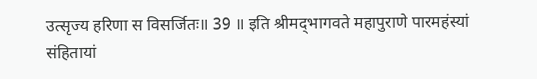उत्सृज्य हरिणा स विसर्जितः॥ 39 ॥ इति श्रीमद्‌भागवते महापुराणे पारमहंस्यां संहितायां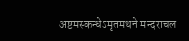अष्टमस्कन्धेऽमृतमथने मन्दराचल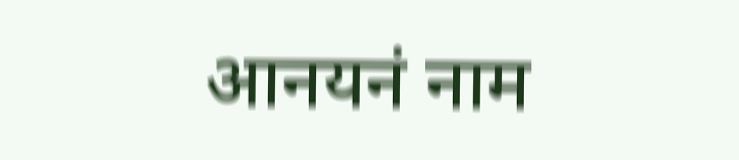आनयनं नाम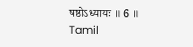षष्ठोऽध्यायः ॥ 6 ॥
Tamil